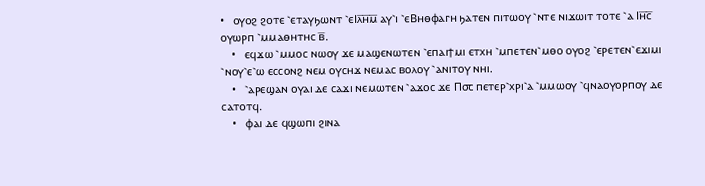•   ⲟⲩⲟϩ ϩⲟⲧⲉ ⳿ⲉⲧⲁⲩϧⲱⲛⲧ ⳿ⲉⲒⲗ̅ⲏ̅ⲙ̅ ⲁⲩ⳿ⲓ ⳿ⲉⲂⲏⲑⲫⲁⲅⲏ ϧⲁⲧⲉⲛ ⲡⲓⲧⲱⲟⲩ ⳿ⲛⲧⲉ ⲛⲓϫⲱⲓⲧ ⲧⲟⲧⲉ ⳿ⲁ Ⲓⲏ̅ⲥ̅ ⲟⲩⲱⲣⲡ ⳿ⲙⲙⲁⲑⲏⲧⲏⲥ ⲃ̅.
    •   ⲉϥϫⲱ ⳿ⲙⲙⲟⲥ ⲛⲱⲟⲩ ϫⲉ ⲙⲁϣⲉⲛⲱⲧⲉⲛ ⳿ⲉⲡⲁⲓϯⲙⲓ ⲉⲧⲭⲏ ⳿ⲙⲡⲉⲧⲉⲛ⳿ⲙⲑⲟ ⲟⲩⲟϩ ⳿ⲉⲣⲉⲧⲉⲛ⳿ⲉϫⲓⲙⲓ ⳿ⲛⲟⲩ⳿ⲉ⳿ⲱ ⲉⲥⲥⲟⲛϩ ⲛⲉⲙ ⲟⲩⲥⲏϫ ⲛⲉⲙⲁⲥ ⲃⲟⲗⲟⲩ ⳿ⲁⲛⲓⲧⲟⲩ ⲛⲏⲓ.
    •   ⳿ⲁⲣⲉϣⲁⲛ ⲟⲩⲁⲓ ⲇⲉ ⲥⲁϫⲓ ⲛⲉⲙⲱⲧⲉⲛ ⳿ⲁϫⲟⲥ ϫⲉ Ⲡ⳪ ⲡⲉⲧⲉⲣ⳿ⲭⲣⲓ⳿ⲁ ⳿ⲙⲙⲱⲟⲩ ⳿ϥⲛⲁⲟⲩⲟⲣⲡⲟⲩ ⲇⲉ ⲥⲁⲧⲟⲧϥ.
    •   ⲫⲁⲓ ⲇⲉ ϥϣⲱⲡⲓ ϩⲓⲛⲁ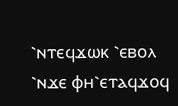⳿ⲛⲧⲉϥϫⲱⲕ ⳿ⲉⲃⲟⲗ ⳿ⲛϫⲉ ⲫⲏ⳿ⲉⲧⲁϥϫⲟϥ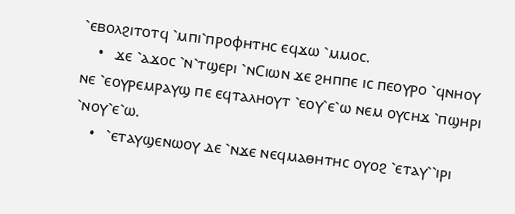⳿ⲉⲃⲟⲗϩⲓⲧⲟⲧϥ ⳿ⲙⲡⲓ⳿ⲡⲣⲟⲫⲏⲧⲏⲥ ⲉϥϫⲱ ⳿ⲙⲙⲟⲥ.
    •   ϫⲉ ⳿ⲁϫⲟⲥ ⳿ⲛ⳿ⲧϣⲉⲣⲓ ⳿ⲛⲤⲓⲱⲛ ϫⲉ ϩⲏⲡⲡⲉ ⲓⲥ ⲡⲉⲟⲩⲣⲟ ⳿ϥⲛⲏⲟⲩ ⲛⲉ ⳿ⲉⲟⲩⲣⲉⲙⲣⲁⲩϣ ⲡⲉ ⲉϥⲧⲁⲗⲏⲟⲩⲧ ⳿ⲉⲟⲩ⳿ⲉ⳿ⲱ ⲛⲉⲙ ⲟⲩⲥⲏϫ ⳿ⲡϣⲏⲣⲓ ⳿ⲛⲟⲩ⳿ⲉ⳿ⲱ.
    •   ⳿ⲉⲧⲁⲩϣⲉⲛⲱⲟⲩ ⲇⲉ ⳿ⲛϫⲉ ⲛⲉϥⲙⲁⲑⲏⲧⲏⲥ ⲟⲩⲟϩ ⳿ⲉⲧⲁⲩ⳿⳿ⲓⲣⲓ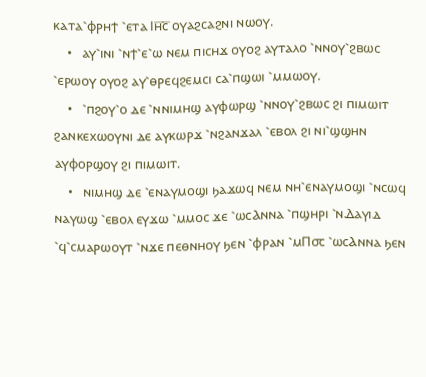ⲕⲁⲧⲁ⳿ⲫⲣⲏϯ ⳿ⲉⲧⲁ Ⲓⲏ̅ⲥ̅ ⲟⲩⲁϩⲥⲁϩⲛⲓ ⲛⲱⲟⲩ.
    •   ⲁⲩ⳿ⲓⲛⲓ ⳿ⲛϯ⳿ⲉ⳿ⲱ ⲛⲉⲙ ⲡⲓⲥⲏϫ ⲟⲩⲟϩ ⲁⲩⲧⲁⲗⲟ ⳿ⲛⲛⲟⲩ⳿ϩⲃⲱⲥ ⳿ⲉⲣⲱⲟⲩ ⲟⲩⲟϩ ⲁⲩ⳿ⲑⲣⲉϥϩⲉⲙⲥⲓ ⲥⲁ⳿ⲡϣⲱⲓ ⳿ⲙⲙⲱⲟⲩ.
    •   ⳿ⲡϩⲟⲩ⳿ⲟ ⲇⲉ ⳿ⲛⲛⲓⲙⲏϣ ⲁⲩⲫⲱⲣϣ ⳿ⲛⲛⲟⲩ⳿ϩⲃⲱⲥ ϩⲓ ⲡⲓⲙⲱⲓⲧ ϩⲁⲛⲕⲉⲭⲱⲟⲩⲛⲓ ⲇⲉ ⲁⲩⲕⲱⲣϫ ⳿ⲛϩⲁⲛϫⲁⲗ ⳿ⲉⲃⲟⲗ ϩⲓ ⲛⲓ⳿ϣϣⲏⲛ ⲁⲩⲫⲟⲣϣⲟⲩ ϩⲓ ⲡⲓⲙⲱⲓⲧ.
    •   ⲛⲓⲙⲏϣ ⲇⲉ ⳿ⲉⲛⲁⲩⲙⲟϣⲓ ϧⲁϫⲱϥ ⲛⲉⲙ ⲛⲏ⳿ⲉⲛⲁⲩⲙⲟϣⲓ ⳿ⲛⲥⲱϥ ⲛⲁⲩⲱϣ ⳿ⲉⲃⲟⲗ ⲉⲩϫⲱ ⳿ⲙⲙⲟⲥ ϫⲉ ⳿ⲱⲥⲀⲛⲛⲁ ⳿ⲡϣⲏⲣⲓ ⳿ⲛⲆⲁⲩⲓⲇ ⳿ϥ⳿ⲥⲙⲁⲣⲱⲟⲩⲧ ⳿ⲛϫⲉ ⲡⲉⲑⲛⲏⲟⲩ ϧⲉⲛ ⳿ⲫⲣⲁⲛ ⳿ⲙⲠ⳪ ⳿ⲱⲥⲀⲛⲛⲁ ϧⲉⲛ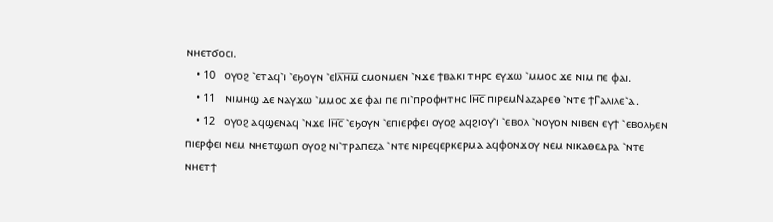ⲛⲏⲉⲧϭⲟⲥⲓ.
    • 10   ⲟⲩⲟϩ ⳿ⲉⲧⲁϥ⳿ⲓ ⳿ⲉϧⲟⲩⲛ ⳿ⲉⲒⲗ̅ⲏ̅ⲙ̅ ⲥⲙⲟⲛⲙⲉⲛ ⳿ⲛϫⲉ ϯⲃⲁⲕⲓ ⲧⲏⲣⲥ ⲉⲩϫⲱ ⳿ⲙⲙⲟⲥ ϫⲉ ⲛⲓⲙ ⲡⲉ ⲫⲁⲓ.
    • 11   ⲛⲓⲙⲏϣ ⲇⲉ ⲛⲁⲩϫⲱ ⳿ⲙⲙⲟⲥ ϫⲉ ⲫⲁⲓ ⲡⲉ ⲡⲓ⳿ⲡⲣⲟⲫⲏⲧⲏⲥ Ⲓⲏ̅ⲥ̅ ⲡⲓⲣⲉⲙⲚⲁⲍⲁⲣⲉⲑ ⳿ⲛⲧⲉ ϯⲄⲁⲗⲓⲗⲉ⳿ⲁ.
    • 12   ⲟⲩⲟϩ ⲁϥϣⲉⲛⲁϥ ⳿ⲛϫⲉ Ⲓⲏ̅ⲥ̅ ⳿ⲉϧⲟⲩⲛ ⳿ⲉⲡⲓⲉⲣⲫⲉⲓ ⲟⲩⲟϩ ⲁϥϩⲓⲟⲩ⳿ⲓ ⳿ⲉⲃⲟⲗ ⳿ⲛⲟⲩⲟⲛ ⲛⲓⲃⲉⲛ ⲉⲩϯ ⳿ⲉⲃⲟⲗϧⲉⲛ ⲡⲓⲉⲣⲫⲉⲓ ⲛⲉⲙ ⲛⲏⲉⲧϣⲱⲡ ⲟⲩⲟϩ ⲛⲓ⳿ⲧⲣⲁⲡⲉⲍⲁ ⳿ⲛⲧⲉ ⲛⲓⲣⲉϥⲉⲣⲕⲉⲣⲙⲁ ⲁϥⲫⲟⲛϫⲟⲩ ⲛⲉⲙ ⲛⲓⲕⲁⲑⲉⲇⲣⲁ ⳿ⲛⲧⲉ ⲛⲏⲉⲧϯ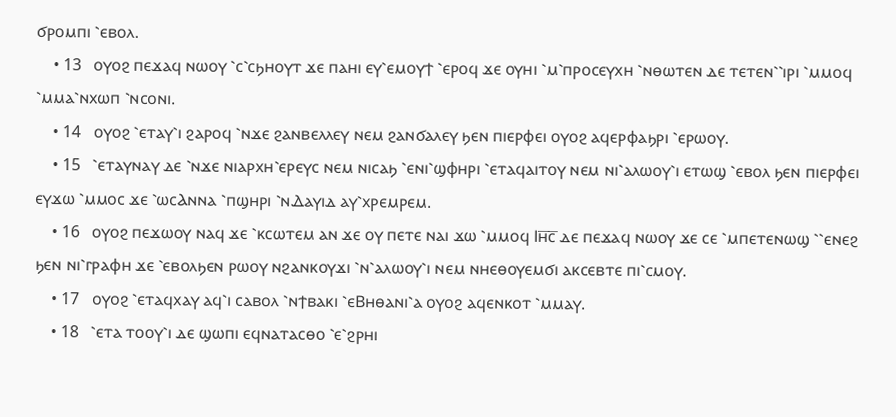ϭⲣⲟⲙⲡⲓ ⳿ⲉⲃⲟⲗ.
    • 13   ⲟⲩⲟϩ ⲡⲉϫⲁϥ ⲛⲱⲟⲩ ⳿ⲥ⳿ⲥϧⲏⲟⲩⲧ ϫⲉ ⲡⲁⲏⲓ ⲉⲩ⳿ⲉⲙⲟⲩϯ ⳿ⲉⲣⲟϥ ϫⲉ ⲟⲩⲏⲓ ⳿ⲙ⳿ⲡⲣⲟⲥⲉⲩⲭⲏ ⳿ⲛⲑⲱⲧⲉⲛ ⲇⲉ ⲧⲉⲧⲉⲛ⳿⳿ⲓⲣⲓ ⳿ⲙⲙⲟϥ ⳿ⲙⲙⲁ⳿ⲛⲭⲱⲡ ⳿ⲛⲥⲟⲛⲓ.
    • 14   ⲟⲩⲟϩ ⳿ⲉⲧⲁⲩ⳿ⲓ ϩⲁⲣⲟϥ ⳿ⲛϫⲉ ϩⲁⲛⲃⲉⲗⲗⲉⲩ ⲛⲉⲙ ϩⲁⲛϭⲁⲗⲉⲩ ϧⲉⲛ ⲡⲓⲉⲣⲫⲉⲓ ⲟⲩⲟϩ ⲁϥⲉⲣⲫⲁϧⲣⲓ ⳿ⲉⲣⲱⲟⲩ.
    • 15   ⳿ⲉⲧⲁⲩⲛⲁⲩ ⲇⲉ ⳿ⲛϫⲉ ⲛⲓⲁⲣⲭⲏ⳿ⲉⲣⲉⲩⲥ ⲛⲉⲙ ⲛⲓⲥⲁϧ ⳿ⲉⲛⲓ⳿ϣⲫⲏⲣⲓ ⳿ⲉⲧⲁϥⲁⲓⲧⲟⲩ ⲛⲉⲙ ⲛⲓ⳿ⲁⲗⲱⲟⲩ⳿ⲓ ⲉⲧⲱϣ ⳿ⲉⲃⲟⲗ ϧⲉⲛ ⲡⲓⲉⲣⲫⲉⲓ ⲉⲩϫⲱ ⳿ⲙⲙⲟⲥ ϫⲉ ⳿ⲱⲥⲀⲛⲛⲁ ⳿ⲡϣⲏⲣⲓ ⳿ⲛⲆⲁⲩⲓⲇ ⲁⲩ⳿ⲭⲣⲉⲙⲣⲉⲙ.
    • 16   ⲟⲩⲟϩ ⲡⲉϫⲱⲟⲩ ⲛⲁϥ ϫⲉ ⳿ⲕⲥⲱⲧⲉⲙ ⲁⲛ ϫⲉ ⲟⲩ ⲡⲉⲧⲉ ⲛⲁⲓ ϫⲱ ⳿ⲙⲙⲟϥ Ⲓⲏ̅ⲥ̅ ⲇⲉ ⲡⲉϫⲁϥ ⲛⲱⲟⲩ ϫⲉ ⲥⲉ ⳿ⲙⲡⲉⲧⲉⲛⲱϣ ⳿⳿ⲉⲛⲉϩ ϧⲉⲛ ⲛⲓ⳿ⲅⲣⲁⲫⲏ ϫⲉ ⳿ⲉⲃⲟⲗϧⲉⲛ ⲣⲱⲟⲩ ⲛϩⲁⲛⲕⲟⲩϫⲓ ⳿ⲛ⳿ⲁⲗⲱⲟⲩ⳿ⲓ ⲛⲉⲙ ⲛⲏⲉⲑⲟⲩⲉⲙϭⲓ ⲁⲕⲥⲉⲃⲧⲉ ⲡⲓ⳿ⲥⲙⲟⲩ.
    • 17   ⲟⲩⲟϩ ⳿ⲉⲧⲁϥⲭⲁⲩ ⲁϥ⳿ⲓ ⲥⲁⲃⲟⲗ ⳿ⲛϯⲃⲁⲕⲓ ⳿ⲉⲂⲏⲑⲁⲛⲓ⳿ⲁ ⲟⲩⲟϩ ⲁϥⲉⲛⲕⲟⲧ ⳿ⲙⲙⲁⲩ.
    • 18   ⳿ⲉⲧⲁ ⲧⲟⲟⲩ⳿ⲓ ⲇⲉ ϣⲱⲡⲓ ⲉϥⲛⲁⲧⲁⲥⲑⲟ ⳿ⲉ⳿ϩⲣⲏⲓ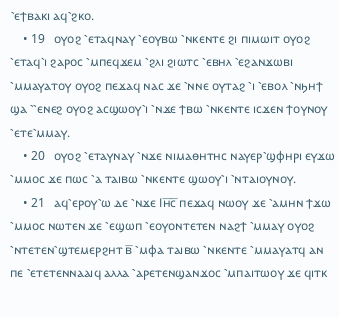⳿ⲉϯⲃⲁⲕⲓ ⲁϥ⳿ϩⲕⲟ.
    • 19   ⲟⲩⲟϩ ⳿ⲉⲧⲁϥⲛⲁⲩ ⳿ⲉⲟⲩⲃⲱ ⳿ⲛⲕⲉⲛⲧⲉ ϩⲓ ⲡⲓⲙⲱⲓⲧ ⲟⲩⲟϩ ⳿ⲉⲧⲁϥ⳿ⲓ ϩⲁⲣⲟⲥ ⳿ⲙⲡⲉϥϫⲉⲙ ⳿ϩⲗⲓ ϩⲓⲱⲧⲥ ⳿ⲉⲃⲏⲗ ⳿ⲉϩⲁⲛϫⲱⲃⲓ ⳿ⲙⲙⲁⲩⲁⲧⲟⲩ ⲟⲩⲟϩ ⲡⲉϫⲁϥ ⲛⲁⲥ ϫⲉ ⳿ⲛⲛⲉ ⲟⲩⲧⲁϩ ⳿ⲓ ⳿ⲉⲃⲟⲗ ⳿ⲛϧⲏϯ ϣⲁ ⳿⳿ⲉⲛⲉϩ ⲟⲩⲟϩ ⲁⲥϣⲱⲟⲩ⳿ⲓ ⳿ⲛϫⲉ ϯⲃⲱ ⳿ⲛⲕⲉⲛⲧⲉ ⲓⲥϫⲉⲛ ϯⲟⲩⲛⲟⲩ ⳿ⲉⲧⲉ⳿ⲙⲙⲁⲩ.
    • 20   ⲟⲩⲟϩ ⳿ⲉⲧⲁⲩⲛⲁⲩ ⳿ⲛϫⲉ ⲛⲓⲙⲁⲑⲏⲧⲏⲥ ⲛⲁⲩⲉⲣ⳿ϣⲫⲏⲣⲓ ⲉⲩϫⲱ ⳿ⲙⲙⲟⲥ ϫⲉ ⲡⲱⲥ ⳿ⲁ ⲧⲁⲓⲃⲱ ⳿ⲛⲕⲉⲛⲧⲉ ϣⲱⲟⲩ⳿ⲓ ⳿ⲛⲧⲁⲓⲟⲩⲛⲟⲩ.
    • 21   ⲁϥ⳿ⲉⲣⲟⲩ⳿ⲱ ⲇⲉ ⳿ⲛϫⲉ Ⲓⲏ̅ⲥ̅ ⲡⲉϫⲁϥ ⲛⲱⲟⲩ ϫⲉ ⳿ⲁⲙⲏⲛ ϯϫⲱ ⳿ⲙⲙⲟⲥ ⲛⲱⲧⲉⲛ ϫⲉ ⳿ⲉϣⲱⲡ ⳿ⲉⲟⲩⲟⲛⲧⲉⲧⲉⲛ ⲛⲁϩϯ ⳿ⲙⲙⲁⲩ ⲟⲩⲟϩ ⳿ⲛⲧⲉⲧⲉⲛ⳿ϣⲧⲉⲙⲉⲣϩⲏⲧ ⲃ̅ ⳿ⲙⲫⲁ ⲧⲁⲓⲃⲱ ⳿ⲛⲕⲉⲛⲧⲉ ⳿ⲙⲙⲁⲩⲁⲧϥ ⲁⲛ ⲡⲉ ⳿ⲉⲧⲉⲧⲉⲛⲛⲁⲁⲓϥ ⲁⲗⲗⲁ ⳿ⲁⲣⲉⲧⲉⲛϣⲁⲛϫⲟⲥ ⳿ⲙⲡⲁⲓⲧⲱⲟⲩ ϫⲉ ϥⲓⲧⲕ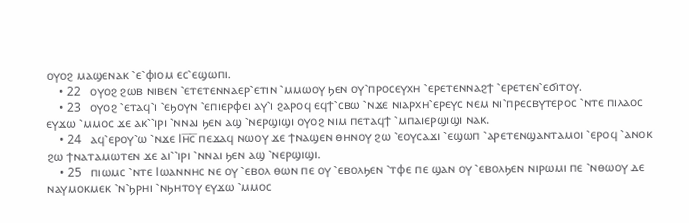ⲟⲩⲟϩ ⲙⲁϣⲉⲛⲁⲕ ⳿ⲉ⳿ⲫⲓⲟⲙ ⲉⲥ⳿ⲉϣⲱⲡⲓ.
    • 22   ⲟⲩⲟϩ ϩⲱⲃ ⲛⲓⲃⲉⲛ ⳿ⲉⲧⲉⲧⲉⲛⲛⲁⲉⲣ⳿ⲉⲧⲓⲛ ⳿ⲙⲙⲱⲟⲩ ϧⲉⲛ ⲟⲩ⳿ⲡⲣⲟⲥⲉⲩⲭⲏ ⳿ⲉⲣⲉⲧⲉⲛⲛⲁϩϯ ⳿ⲉⲣⲉⲧⲉⲛ⳿ⲉϭⲓⲧⲟⲩ.
    • 23   ⲟⲩⲟϩ ⳿ⲉⲧⲁϥ⳿ⲓ ⳿ⲉϧⲟⲩⲛ ⳿ⲉⲡⲓⲉⲣⲫⲉⲓ ⲁⲩ⳿ⲓ ϩⲁⲣⲟϥ ⲉϥϯ⳿ⲥⲃⲱ ⳿ⲛϫⲉ ⲛⲓⲁⲣⲭⲏ⳿ⲉⲣⲉⲩⲥ ⲛⲉⲙ ⲛⲓ⳿ⲡⲣⲉⲥⲃⲩⲧⲉⲣⲟⲥ ⳿ⲛⲧⲉ ⲡⲓⲗⲁⲟⲥ ⲉⲩϫⲱ ⳿ⲙⲙⲟⲥ ϫⲉ ⲁⲕ⳿⳿ⲓⲣⲓ ⳿ⲛⲛⲁⲓ ϧⲉⲛ ⲁϣ ⳿ⲛⲉⲣϣⲓϣⲓ ⲟⲩⲟϩ ⲛⲓⲙ ⲡⲉⲧⲁϥϯ ⳿ⲙⲡⲁⲓⲉⲣϣⲓϣⲓ ⲛⲁⲕ.
    • 24   ⲁϥ⳿ⲉⲣⲟⲩ⳿ⲱ ⳿ⲛϫⲉ Ⲓⲏ̅ⲥ̅ ⲡⲉϫⲁϥ ⲛⲱⲟⲩ ϫⲉ ϯⲛⲁϣⲉⲛ ⲑⲏⲛⲟⲩ ϩⲱ ⳿ⲉⲟⲩⲥⲁϫⲓ ⳿ⲉϣⲱⲡ ⳿ⲁⲣⲉⲧⲉⲛϣⲁⲛⲧⲁⲙⲟⲓ ⳿ⲉⲣⲟϥ ⳿ⲁⲛⲟⲕ ϩⲱ ϯⲛⲁⲧⲁⲙⲱⲧⲉⲛ ϫⲉ ⲁⲓ⳿⳿ⲓⲣⲓ ⳿ⲛⲛⲁⲓ ϧⲉⲛ ⲁϣ ⳿ⲛⲉⲣϣⲓϣⲓ.
    • 25   ⲡⲓⲱⲙⲥ ⳿ⲛⲧⲉ Ⲓⲱⲁⲛⲛⲏⲥ ⲛⲉ ⲟⲩ ⳿ⲉⲃⲟⲗ ⲑⲱⲛ ⲡⲉ ⲟⲩ ⳿ⲉⲃⲟⲗϧⲉⲛ ⳿ⲧⲫⲉ ⲡⲉ ϣⲁⲛ ⲟⲩ ⳿ⲉⲃⲟⲗϧⲉⲛ ⲛⲓⲣⲱⲙⲓ ⲡⲉ ⳿ⲛⲑⲱⲟⲩ ⲇⲉ ⲛⲁⲩⲙⲟⲕⲙⲉⲕ ⳿ⲛ⳿ϧⲣⲏⲓ ⳿ⲛϧⲏⲧⲟⲩ ⲉⲩϫⲱ ⳿ⲙⲙⲟⲥ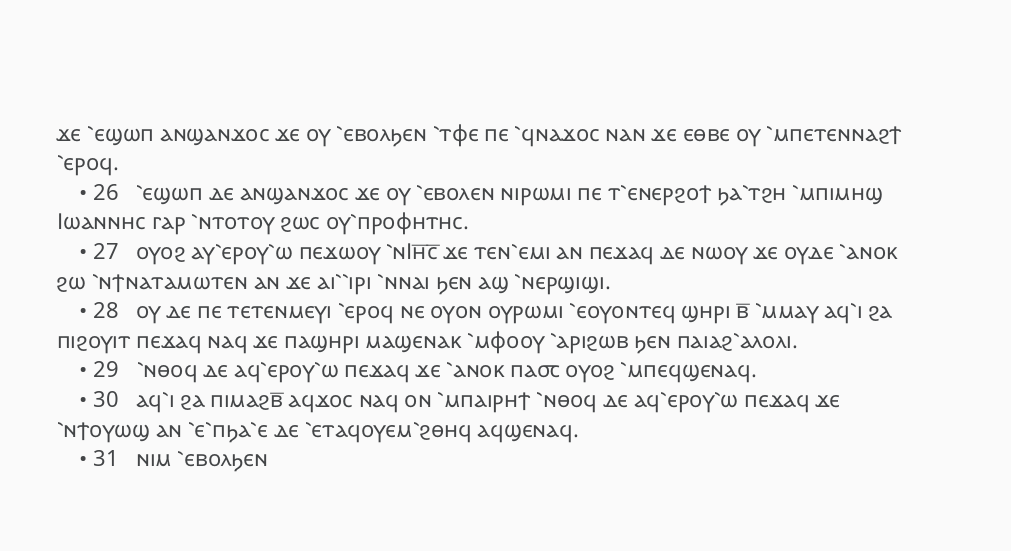ϫⲉ ⳿ⲉϣⲱⲡ ⲁⲛϣⲁⲛϫⲟⲥ ϫⲉ ⲟⲩ ⳿ⲉⲃⲟⲗϧⲉⲛ ⳿ⲧⲫⲉ ⲡⲉ ⳿ϥⲛⲁϫⲟⲥ ⲛⲁⲛ ϫⲉ ⲉⲑⲃⲉ ⲟⲩ ⳿ⲙⲡⲉⲧⲉⲛⲛⲁϩϯ ⳿ⲉⲣⲟϥ.
    • 26   ⳿ⲉϣⲱⲡ ⲇⲉ ⲁⲛϣⲁⲛϫⲟⲥ ϫⲉ ⲟⲩ ⳿ⲉⲃⲟⲗⲉⲛ ⲛⲓⲣⲱⲙⲓ ⲡⲉ ⲧ⳿ⲉⲛⲉⲣϩⲟϯ ϧⲁ⳿ⲧϩⲏ ⳿ⲙⲡⲓⲙⲏϣ Ⲓⲱⲁⲛⲛⲏⲥ ⲅⲁⲣ ⳿ⲛⲧⲟⲧⲟⲩ ϩⲱⲥ ⲟⲩ⳿ⲡⲣⲟⲫⲏⲧⲏⲥ.
    • 27   ⲟⲩⲟϩ ⲁⲩ⳿ⲉⲣⲟⲩ⳿ⲱ ⲡⲉϫⲱⲟⲩ ⳿ⲛⲒⲏ̅ⲥ̅ ϫⲉ ⲧⲉⲛ⳿ⲉⲙⲓ ⲁⲛ ⲡⲉϫⲁϥ ⲇⲉ ⲛⲱⲟⲩ ϫⲉ ⲟⲩⲇⲉ ⳿ⲁⲛⲟⲕ ϩⲱ ⳿ⲛϯⲛⲁⲧⲁⲙⲱⲧⲉⲛ ⲁⲛ ϫⲉ ⲁⲓ⳿⳿ⲓⲣⲓ ⳿ⲛⲛⲁⲓ ϧⲉⲛ ⲁϣ ⳿ⲛⲉⲣϣⲓϣⲓ.
    • 28   ⲟⲩ ⲇⲉ ⲡⲉ ⲧⲉⲧⲉⲛⲙⲉⲩⲓ ⳿ⲉⲣⲟϥ ⲛⲉ ⲟⲩⲟⲛ ⲟⲩⲣⲱⲙⲓ ⳿ⲉⲟⲩⲟⲛⲧⲉϥ ϣⲏⲣⲓ ⲃ̅ ⳿ⲙⲙⲁⲩ ⲁϥ⳿ⲓ ϩⲁ ⲡⲓϩⲟⲩⲓⲧ ⲡⲉϫⲁϥ ⲛⲁϥ ϫⲉ ⲡⲁϣⲏⲣⲓ ⲙⲁϣⲉⲛⲁⲕ ⳿ⲙⲫⲟⲟⲩ ⳿ⲁⲣⲓϩⲱⲃ ϧⲉⲛ ⲡⲁⲓⲁϩ⳿ⲁⲗⲟⲗⲓ.
    • 29   ⳿ⲛⲑⲟϥ ⲇⲉ ⲁϥ⳿ⲉⲣⲟⲩ⳿ⲱ ⲡⲉϫⲁϥ ϫⲉ ⳿ⲁⲛⲟⲕ ⲡⲁ⳪ ⲟⲩⲟϩ ⳿ⲙⲡⲉϥϣⲉⲛⲁϥ.
    • 30   ⲁϥ⳿ⲓ ϩⲁ ⲡⲓⲙⲁϩⲃ̅ ⲁϥϫⲟⲥ ⲛⲁϥ ⲟⲛ ⳿ⲙⲡⲁⲓⲣⲏϯ ⳿ⲛⲑⲟϥ ⲇⲉ ⲁϥ⳿ⲉⲣⲟⲩ⳿ⲱ ⲡⲉϫⲁϥ ϫⲉ ⳿ⲛϯⲟⲩⲱϣ ⲁⲛ ⳿ⲉ⳿ⲡϧⲁ⳿ⲉ ⲇⲉ ⳿ⲉⲧⲁϥⲟⲩⲉⲙ⳿ϩⲑⲏϥ ⲁϥϣⲉⲛⲁϥ.
    • 31   ⲛⲓⲙ ⳿ⲉⲃⲟⲗϧⲉⲛ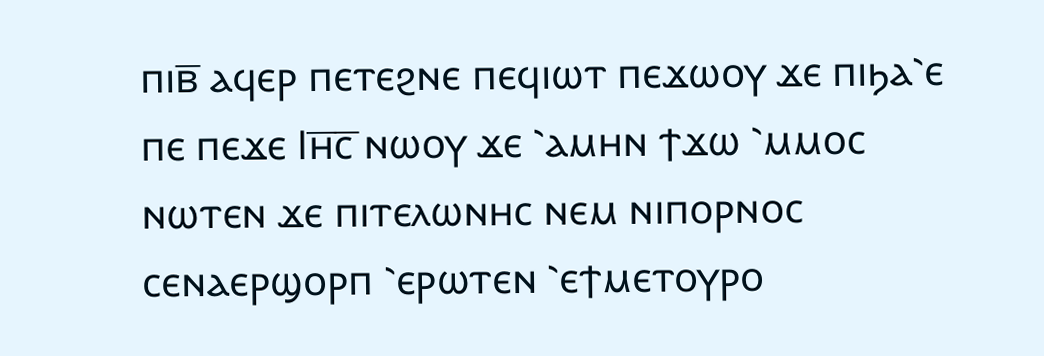ⲡⲓⲃ̅ ⲁϥⲉⲣ ⲡⲉⲧⲉϩⲛⲉ ⲡⲉϥⲓⲱⲧ ⲡⲉϫⲱⲟⲩ ϫⲉ ⲡⲓϧⲁ⳿ⲉ ⲡⲉ ⲡⲉϫⲉ Ⲓⲏ̅ⲥ̅ ⲛⲱⲟⲩ ϫⲉ ⳿ⲁⲙⲏⲛ ϯϫⲱ ⳿ⲙⲙⲟⲥ ⲛⲱⲧⲉⲛ ϫⲉ ⲡⲓⲧⲉⲗⲱⲛⲏⲥ ⲛⲉⲙ ⲛⲓⲡⲟⲣⲛⲟⲥ ⲥⲉⲛⲁⲉⲣϣⲟⲣⲡ ⳿ⲉⲣⲱⲧⲉⲛ ⳿ⲉϯⲙⲉⲧⲟⲩⲣⲟ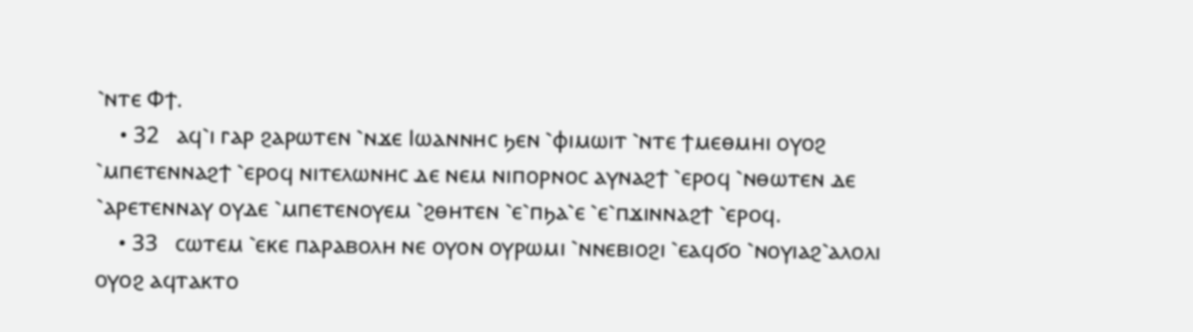⳿ⲛⲧⲉ Ⲫϯ.
    • 32   ⲁϥ⳿ⲓ ⲅⲁⲣ ϩⲁⲣⲱⲧⲉⲛ ⳿ⲛϫⲉ Ⲓⲱⲁⲛⲛⲏⲥ ϧⲉⲛ ⳿ⲫⲓⲙⲱⲓⲧ ⳿ⲛⲧⲉ ϯⲙⲉⲑⲙⲏⲓ ⲟⲩⲟϩ ⳿ⲙⲡⲉⲧⲉⲛⲛⲁϩϯ ⳿ⲉⲣⲟϥ ⲛⲓⲧⲉⲗⲱⲛⲏⲥ ⲇⲉ ⲛⲉⲙ ⲛⲓⲡⲟⲣⲛⲟⲥ ⲁⲩⲛⲁϩϯ ⳿ⲉⲣⲟϥ ⳿ⲛⲑⲱⲧⲉⲛ ⲇⲉ ⳿ⲁⲣⲉⲧⲉⲛⲛⲁⲩ ⲟⲩⲇⲉ ⳿ⲙⲡⲉⲧⲉⲛⲟⲩⲉⲙ ⳿ϩⲑⲏⲧⲉⲛ ⳿ⲉ⳿ⲡϧⲁ⳿ⲉ ⳿ⲉ⳿ⲡϫⲓⲛⲛⲁϩϯ ⳿ⲉⲣⲟϥ.
    • 33   ⲥⲱⲧⲉⲙ ⳿ⲉⲕⲉ ⲡⲁⲣⲁⲃⲟⲗⲏ ⲛⲉ ⲟⲩⲟⲛ ⲟⲩⲣⲱⲙⲓ ⳿ⲛⲛⲉⲃⲓⲟϩⲓ ⳿ⲉⲁϥϭⲟ ⳿ⲛⲟⲩⲓⲁϩ⳿ⲁⲗⲟⲗⲓ ⲟⲩⲟϩ ⲁϥⲧⲁⲕⲧⲟ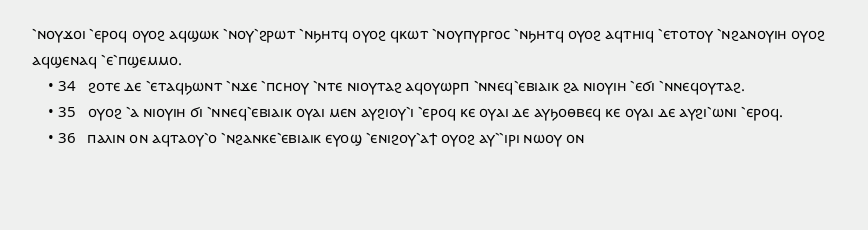⳿ⲛⲟⲩϫⲟⲓ ⳿ⲉⲣⲟϥ ⲟⲩⲟϩ ⲁϥϣⲱⲕ ⳿ⲛⲟⲩ⳿ϩⲣⲱⲧ ⳿ⲛϧⲏⲧϥ ⲟⲩⲟϩ ϥⲕⲱⲧ ⳿ⲛⲟⲩⲡⲩⲣⲅⲟⲥ ⳿ⲛϧⲏⲧϥ ⲟⲩⲟϩ ⲁϥⲧⲏⲓϥ ⳿ⲉⲧⲟⲧⲟⲩ ⳿ⲛϩⲁⲛⲟⲩⲓⲏ ⲟⲩⲟϩ ⲁϥϣⲉⲛⲁϥ ⳿ⲉ⳿ⲡϣⲉⲙⲙⲟ.
    • 34   ϩⲟⲧⲉ ⲇⲉ ⳿ⲉⲧⲁϥϧⲱⲛⲧ ⳿ⲛϫⲉ ⳿ⲡⲥⲏⲟⲩ ⳿ⲛⲧⲉ ⲛⲓⲟⲩⲧⲁϩ ⲁϥⲟⲩⲱⲣⲡ ⳿ⲛⲛⲉϥ⳿ⲉⲃⲓⲁⲓⲕ ϩⲁ ⲛⲓⲟⲩⲓⲏ ⳿ⲉϭⲓ ⳿ⲛⲛⲉϥⲟⲩⲧⲁϩ.
    • 35   ⲟⲩⲟϩ ⳿ⲁ ⲛⲓⲟⲩⲓⲏ ϭⲓ ⳿ⲛⲛⲉϥ⳿ⲉⲃⲓⲁⲓⲕ ⲟⲩⲁⲓ ⲙⲉⲛ ⲁⲩϩⲓⲟⲩ⳿ⲓ ⳿ⲉⲣⲟϥ ⲕⲉ ⲟⲩⲁⲓ ⲇⲉ ⲁⲩϧⲟⲑⲃⲉϥ ⲕⲉ ⲟⲩⲁⲓ ⲇⲉ ⲁⲩϩⲓ⳿ⲱⲛⲓ ⳿ⲉⲣⲟϥ.
    • 36   ⲡⲁⲗⲓⲛ ⲟⲛ ⲁϥⲧⲁⲟⲩ⳿ⲟ ⳿ⲛϩⲁⲛⲕⲉ⳿ⲉⲃⲓⲁⲓⲕ ⲉⲩⲟϣ ⳿ⲉⲛⲓϩⲟⲩ⳿ⲁϯ ⲟⲩⲟϩ ⲁⲩ⳿⳿ⲓⲣⲓ ⲛⲱⲟⲩ ⲟⲛ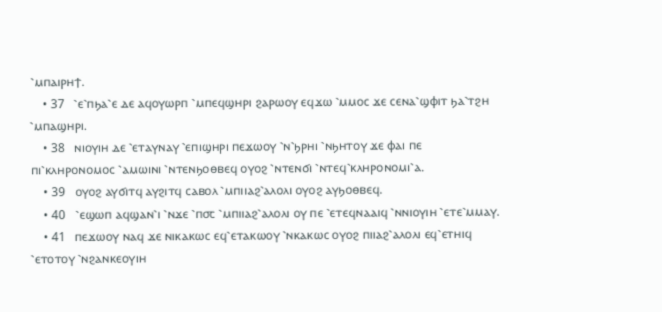⳿ⲙⲡⲁⲓⲣⲏϯ.
    • 37   ⳿ⲉ⳿ⲡϧⲁ⳿ⲉ ⲇⲉ ⲁϥⲟⲩⲱⲣⲡ ⳿ⲙⲡⲉϥϣⲏⲣⲓ ϩⲁⲣⲱⲟⲩ ⲉϥϫⲱ ⳿ⲙⲙⲟⲥ ϫⲉ ⲥⲉⲛⲁ⳿ϣⲫⲓⲧ ϧⲁ⳿ⲧϩⲏ ⳿ⲙⲡⲁϣⲏⲣⲓ.
    • 38   ⲛⲓⲟⲩⲓⲏ ⲇⲉ ⳿ⲉⲧⲁⲩⲛⲁⲩ ⳿ⲉⲡⲓϣⲏⲣⲓ ⲡⲉϫⲱⲟⲩ ⳿ⲛ⳿ϧⲣⲏⲓ ⳿ⲛϧⲏⲧⲟⲩ ϫⲉ ⲫⲁⲓ ⲡⲉ ⲡⲓ⳿ⲕⲗⲏⲣⲟⲛⲟⲙⲟⲥ ⳿ⲁⲙⲱⲓⲛⲓ ⳿ⲛⲧⲉⲛϧⲟⲑⲃⲉϥ ⲟⲩⲟϩ ⳿ⲛⲧⲉⲛϭⲓ ⳿ⲛⲧⲉϥ⳿ⲕⲗⲏⲣⲟⲛⲟⲙⲓ⳿ⲁ.
    • 39   ⲟⲩⲟϩ ⲁⲩϭⲓⲧϥ ⲁⲩϩⲓⲧϥ ⲥⲁⲃⲟⲗ ⳿ⲙⲡⲓⲓⲁϩ⳿ⲁⲗⲟⲗⲓ ⲟⲩⲟϩ ⲁⲩϧⲟⲑⲃⲉϥ.
    • 40   ⳿ⲉϣⲱⲡ ⲁϥϣⲁⲛ⳿ⲓ ⳿ⲛϫⲉ ⳿ⲡ⳪ ⳿ⲙⲡⲓⲓⲁϩ⳿ⲁⲗⲟⲗⲓ ⲟⲩ ⲡⲉ ⳿ⲉⲧⲉϥⲛⲁⲁⲓϥ ⳿ⲛⲛⲓⲟⲩⲓⲏ ⳿ⲉⲧⲉ⳿ⲙⲙⲁⲩ.
    • 41   ⲡⲉϫⲱⲟⲩ ⲛⲁϥ ϫⲉ ⲛⲓⲕⲁⲕⲱⲥ ⲉϥ⳿ⲉⲧⲁⲕⲱⲟⲩ ⳿ⲛⲕⲁⲕⲱⲥ ⲟⲩⲟϩ ⲡⲓⲓⲁϩ⳿ⲁⲗⲟⲗⲓ ⲉϥ⳿ⲉⲧⲏⲓϥ ⳿ⲉⲧⲟⲧⲟⲩ ⳿ⲛϩⲁⲛⲕⲉⲟⲩⲓⲏ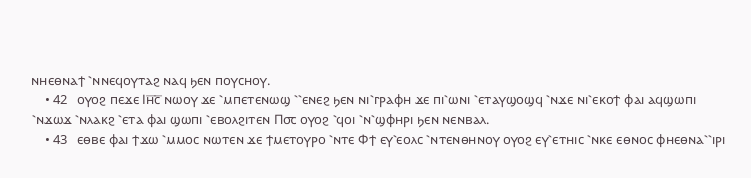ⲛⲏⲉⲑⲛⲁϯ ⳿ⲛⲛⲉϥⲟⲩⲧⲁϩ ⲛⲁϥ ϧⲉⲛ ⲡⲟⲩⲥⲏⲟⲩ.
    • 42   ⲟⲩⲟϩ ⲡⲉϫⲉ Ⲓⲏ̅ⲥ̅ ⲛⲱⲟⲩ ϫⲉ ⳿ⲙⲡⲉⲧⲉⲛⲱϣ ⳿⳿ⲉⲛⲉϩ ϧⲉⲛ ⲛⲓ⳿ⲅⲣⲁⲫⲏ ϫⲉ ⲡⲓ⳿ⲱⲛⲓ ⳿ⲉⲧⲁⲩϣⲟϣϥ ⳿ⲛϫⲉ ⲛⲓ⳿ⲉⲕⲟϯ ⲫⲁⲓ ⲁϥϣⲱⲡⲓ ⳿ⲛϫⲱϫ ⳿ⲛⲗⲁⲕϩ ⳿ⲉⲧⲁ ⲫⲁⲓ ϣⲱⲡⲓ ⳿ⲉⲃⲟⲗϩⲓⲧⲉⲛ Ⲡ⳪ ⲟⲩⲟϩ ⳿ϥⲟⲓ ⳿ⲛ⳿ϣⲫⲏⲣⲓ ϧⲉⲛ ⲛⲉⲛⲃⲁⲗ.
    • 43   ⲉⲑⲃⲉ ⲫⲁⲓ ϯϫⲱ ⳿ⲙⲙⲟⲥ ⲛⲱⲧⲉⲛ ϫⲉ ϯⲙⲉⲧⲟⲩⲣⲟ ⳿ⲛⲧⲉ Ⲫϯ ⲉⲩ⳿ⲉⲟⲗⲥ ⳿ⲛⲧⲉⲛⲑⲏⲛⲟⲩ ⲟⲩⲟϩ ⲉⲩ⳿ⲉⲧⲏⲓⲥ ⳿ⲛⲕⲉ ⲉⲑⲛⲟⲥ ⲫⲏⲉⲑⲛⲁ⳿⳿ⲓⲣⲓ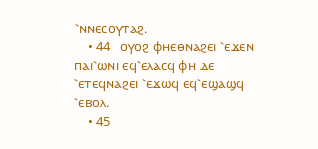⳿ⲛⲛⲉⲥⲟⲩⲧⲁϩ.
    • 44   ⲟⲩⲟϩ ⲫⲏⲉⲑⲛⲁϩⲉⲓ ⳿ⲉϫⲉⲛ ⲡⲁⲓ⳿ⲱⲛⲓ ⲉϥ⳿ⲉⲗⲁⲥϥ ⲫⲏ ⲇⲉ ⳿ⲉⲧⲉϥⲛⲁϩⲉⲓ ⳿ⲉϫⲱϥ ⲉϥ⳿ⲉϣⲁϣϥ ⳿ⲉⲃⲟⲗ.
    • 45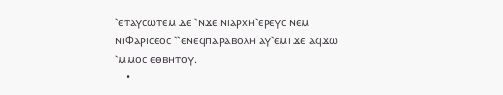⳿ⲉⲧⲁⲩⲥⲱⲧⲉⲙ ⲇⲉ ⳿ⲛϫⲉ ⲛⲓⲁⲣⲭⲏ⳿ⲉⲣⲉⲩⲥ ⲛⲉⲙ ⲛⲓⲪⲁⲣⲓⲥⲉⲟⲥ ⳿⳿ⲉⲛⲉϥⲡⲁⲣⲁⲃⲟⲗⲏ ⲁⲩ⳿ⲉⲙⲓ ϫⲉ ⲁϥϫⲱ ⳿ⲙⲙⲟⲥ ⲉⲑⲃⲏⲧⲟⲩ.
    •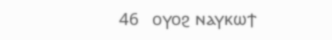46   ⲟⲩⲟϩ ⲛⲁⲩⲕⲱϯ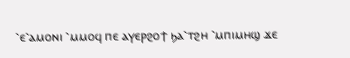⳿ⲉ⳿ⲁⲙⲟⲛⲓ ⳿ⲙⲙⲟϥ ⲡⲉ ⲁⲩⲉⲣϩⲟϯ ϧⲁ⳿ⲧϩⲏ ⳿ⲙⲡⲓⲙⲏϣ ϫⲉ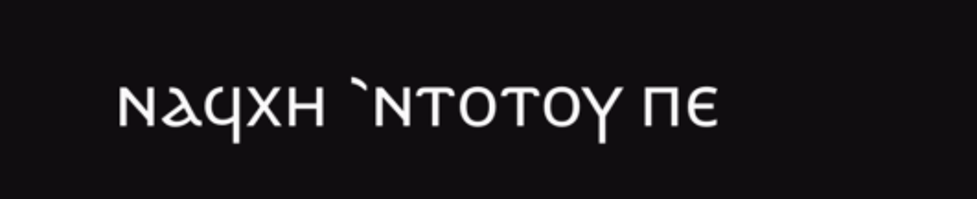ⲛⲁϥⲭⲏ ⳿ⲛⲧⲟⲧⲟⲩ ⲡⲉ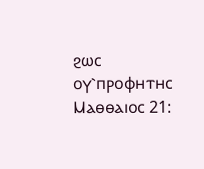ϩⲱⲥ ⲟⲩ⳿ⲡⲣⲟⲫⲏⲧⲏⲥ
Ⲙⲁⲑⲑⲁⲓⲟⲥ 21: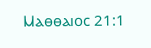Ⲙⲁⲑⲑⲁⲓⲟⲥ 21:1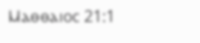Ⲙⲁⲑⲑⲁⲓⲟⲥ 21:1